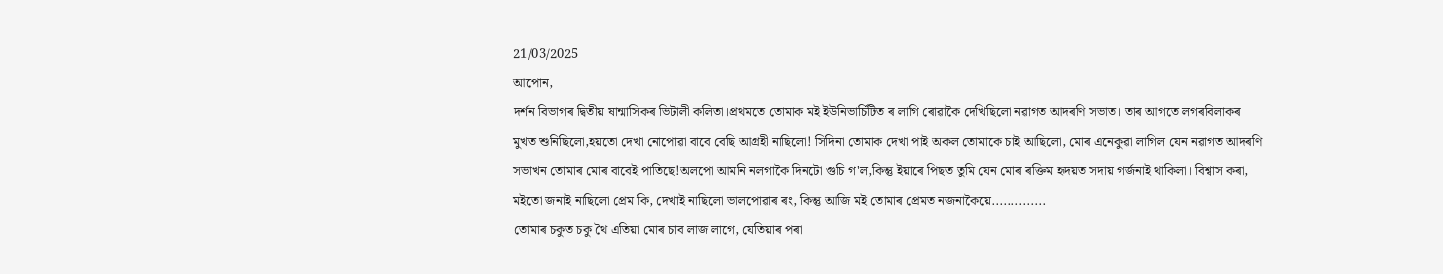21/03/2025
আপোন,
দৰ্শন বিভাগৰ দ্বিতীয় ষান্মাসিকৰ ভিটালী কলিতা।প্ৰথমতে তোমাক মই ইউনিভাৰ্চিটিত ৰ লাগি ৰোৱাকৈ দেখিছিলো নৱাগত আদৰণি সভাত। তাৰ আগতে লগৰবিলাকৰ মুখত শুনিছিলো,হয়তো দেখা নোপোৱা বাবে বেছি আগ্রহী নাছিলো! সিদিনা তোমাক দেখা পাই অকল তোমাকে চাই আছিলো, মোৰ এনেকুৱা লাগিল যেন নৱাগত আদৰণি সভাখন তোমাৰ মোৰ বাবেই পাতিছে!অলপো আমনি নলগাকৈ দিনটো গুচি গ'ল,কিন্তু ইয়াৰে পিছত তুমি যেন মোৰ ৰক্তিম হৃদয়ত সদায় গৰ্জনাই থাকিলা। বিশ্বাস কৰা, মইতো জনাই নাছিলো প্ৰেম কি, দেখাই নাছিলো ভালপোৱাৰ ৰং, কিন্তু আজি মই তোমাৰ প্ৰেমত নজনাকৈয়ে..............
তোমাৰ চকুত চকু থৈ এতিয়া মোৰ চাব লাজ লাগে, যেতিয়াৰ পৰা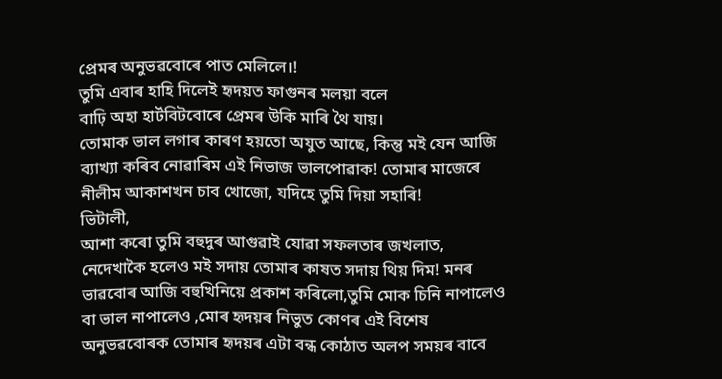প্ৰেমৰ অনুভৱবোৰে পাত মেলিলে।!
তুমি এবাৰ হাহি দিলেই হৃদয়ত ফাগুনৰ মলয়া বলে
বাঢ়ি অহা হাৰ্টবিটবোৰে প্ৰেমৰ উকি মাৰি থৈ যায়।
তোমাক ভাল লগাৰ কাৰণ হয়তো অযুত আছে, কিন্তু মই যেন আজি ব্যাখ্যা কৰিব নোৱাৰিম এই নিভাজ ভালপোৱাক! তোমাৰ মাজেৰে নীলীম আকাশখন চাব খোজো, যদিহে তুমি দিয়া সহাৰি!
ভিটালী,
আশা কৰো তুমি বহুদুৰ আগুৱাই যোৱা সফলতাৰ জখলাত, নেদেখাকৈ হলেও মই সদায় তোমাৰ কাষত সদায় থিয় দিম! মনৰ ভাৱবোৰ আজি বহুখিনিয়ে প্ৰকাশ কৰিলো,তুমি মোক চিনি নাপালেও বা ভাল নাপালেও ,মোৰ হৃদয়ৰ নিভুত কোণৰ এই বিশেষ অনুভৱবোৰক তোমাৰ হৃদয়ৰ এটা বন্ধ কোঠাত অলপ সময়ৰ বাবে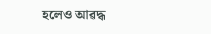হলেও আৱদ্ধ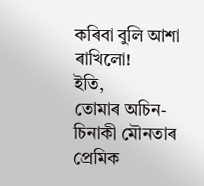কৰিবা বুলি আশা ৰাখিলো!
ইতি,
তোমাৰ অচিন-চিনাকী মৌনতাৰ প্ৰেমিক